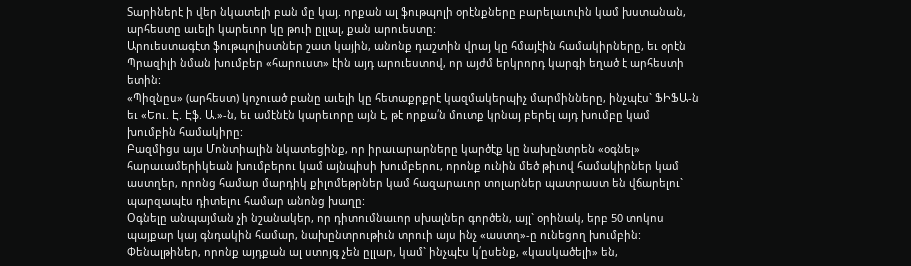Տարիներէ ի վեր նկատելի բան մը կայ. որքան ալ ֆութպոլի օրէնքները բարելաւուին կամ խստանան, արհեստը աւելի կարեւոր կը թուի ըլլալ, քան արուեստը:
Արուեստագէտ ֆութպոլիստներ շատ կային, անոնք դաշտին վրայ կը հմայէին համակիրները, եւ օրէն Պրազիլի նման խումբեր «հարուստ» էին այդ արուեստով, որ այժմ երկրորդ կարգի եղած է արհեստի ետին:
«Պիզնըս» (արհեստ) կոչուած բանը աւելի կը հետաքրքրէ կազմակերպիչ մարմինները, ինչպէս` ՖԻՖԱ-ն եւ «Եու. Է. Էֆ. Ա.»-ն, եւ ամէնէն կարեւորը այն է, թէ որքա՛ն մուտք կրնայ բերել այդ խումբը կամ խումբին համակիրը:
Բազմիցս այս Մոնտիալին նկատեցինք, որ իրաւարարները կարծէք կը նախընտրեն «օգնել» հարաւամերիկեան խումբերու կամ այնպիսի խումբերու, որոնք ունին մեծ թիւով համակիրներ կամ աստղեր, որոնց համար մարդիկ քիլոմեթրներ կամ հազարաւոր տոլարներ պատրաստ են վճարելու` պարզապէս դիտելու համար անոնց խաղը:
Օգնելը անպայման չի նշանակեր, որ դիտումնաւոր սխալներ գործեն, այլ` օրինակ, երբ 50 տոկոս պայքար կայ գնդակին համար, նախընտրութիւն տրուի այս ինչ «աստղ»-ը ունեցող խումբին: Փենալթիներ, որոնք այդքան ալ ստոյգ չեն ըլլար, կամ` ինչպէս կ՛ըսենք, «կասկածելի» են,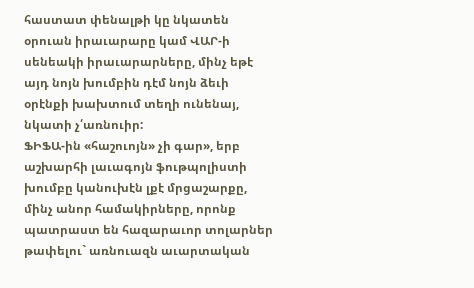հաստատ փենալթի կը նկատեն օրուան իրաւարարը կամ ՎԱՐ-ի սենեակի իրաւարարները, մինչ եթէ այդ նոյն խումբին դէմ նոյն ձեւի օրէնքի խախտում տեղի ունենայ, նկատի չ՛առնուիր:
ՖԻՖԱ-ին «հաշուոյն» չի գար», երբ աշխարհի լաւագոյն ֆութպոլիստի խումբը կանուխէն լքէ մրցաշարքը, մինչ անոր համակիրները, որոնք պատրաստ են հազարաւոր տոլարներ թափելու` առնուազն աւարտական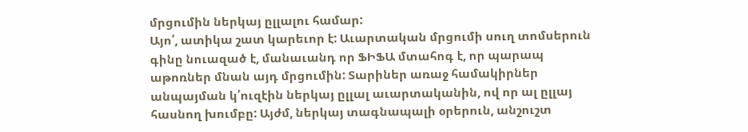մրցումին ներկայ ըլլալու համար:
Այո՛, ատիկա շատ կարեւոր է: Աւարտական մրցումի սուղ տոմսերուն գինը նուազած է, մանաւանդ որ ՖԻՖԱ մտահոգ է, որ պարապ աթոռներ մնան այդ մրցումին: Տարիներ առաջ համակիրներ անպայման կ՛ուզէին ներկայ ըլլալ աւարտականին, ով որ ալ ըլլայ հասնող խումբը: Այժմ, ներկայ տագնապալի օրերուն, անշուշտ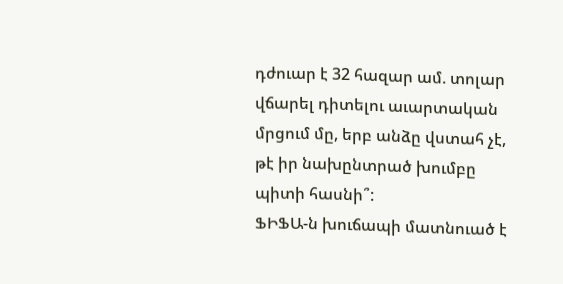դժուար է 32 հազար ամ. տոլար վճարել դիտելու աւարտական մրցում մը, երբ անձը վստահ չէ, թէ իր նախընտրած խումբը պիտի հասնի՞:
ՖԻՖԱ-ն խուճապի մատնուած է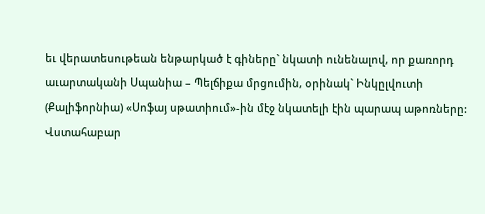եւ վերատեսութեան ենթարկած է գիները` նկատի ունենալով, որ քառորդ աւարտականի Սպանիա – Պելճիքա մրցումին, օրինակ` Ինկըլվուտի (Քալիֆորնիա) «Սոֆայ սթատիում»-ին մէջ նկատելի էին պարապ աթոռները:
Վստահաբար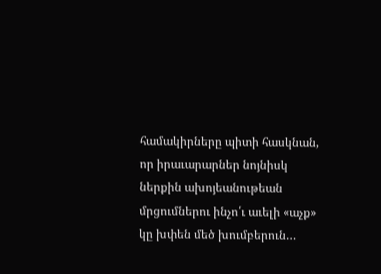համակիրները պիտի հասկնան, որ իրաւարարներ նոյնիսկ ներքին ախոյեանութեան մրցումներու ինչո՛ւ աւելի «աչք» կը խփեն մեծ խումբերուն…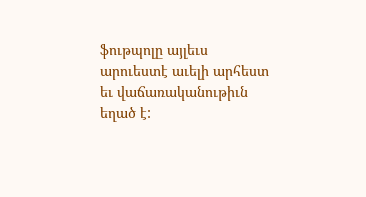ֆութպոլը այլեւս արուեստէ աւելի արհեստ եւ վաճառականութիւն եղած է: